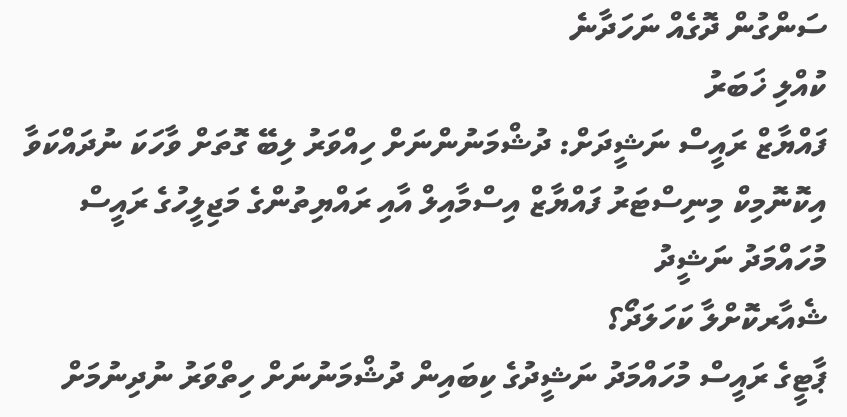ސަންގުން ދޮގެއް ނަހަދާނެ
ކުއްލި ޚަބަރު
ފައްޔާޒް ރައީސް ނަޝީދަށް: ދުޝްމަނުންނަށް ހިއްވަރު ލިބޭ ގޮތަށް ވާހަކަ ނުދައްކަވާ
އިކޮނޮމިކް މިނިސްޓަރު ފައްޔާޒް އިސްމާއިލް އާއި ރައްޔިތުންގެ މަޖިލީހުގެ ރައީސް މުހައްމަދު ނަޝީދު
ޝެއާރކޮށްލާ ކަހަލަދޯ؟
ޕާޓީގެ ރައީސް މުހައްމަދު ނަޝީދުގެ ކިބައިން ދުޝްމަނުނަށް ހިތްވަރު ނުދިނުމަށް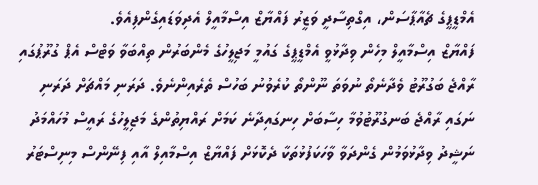އެމްޑީޕީގެ ޗެއާޕާސަން، އިގްތިސާދީ ވަޒީރު ފައްޔާޒް އިސްމާއީލް އެދިވަޑައިގެންފިއެވެ.
ފައްޔާޒް އިސްމާއީލް މިހެން ވިދާޅުވީ އެމްޑީޕީގެ ގައުމީ މަޖިލީހުގެ މެންބަރުން ތިއްބަވާ ވަޓްސް އެޕް ގުރޫޕުގައި ރާއްޖެ ބަގުރޫޓު ވެދާނެތޯ ނުވަތަ ނޫންތޯ ކުރެވުނު ބަހުސް ތެރެއިންނެވެ. ދަރަނި މައްޗަށް ދަރަނި ނަގައި ރާއްޖެ ބަނގުރޫޓުވުމާ ހިސާބަށް ހިނގައިދާނެ ކަމަށް ރައްޔިތުންގެ މަޖިލީހުގެ ރައީސް މުހައްމަދު ނަޝީދު ވިދާޅުވަމުން ގެންދަވާ ވާހަކަފުޅުތަކާ ދެކޮޅަށް ފައްޔާޒް އިސްމާއިލް އާއި ފިނޭންސް މިނިސްޓަރު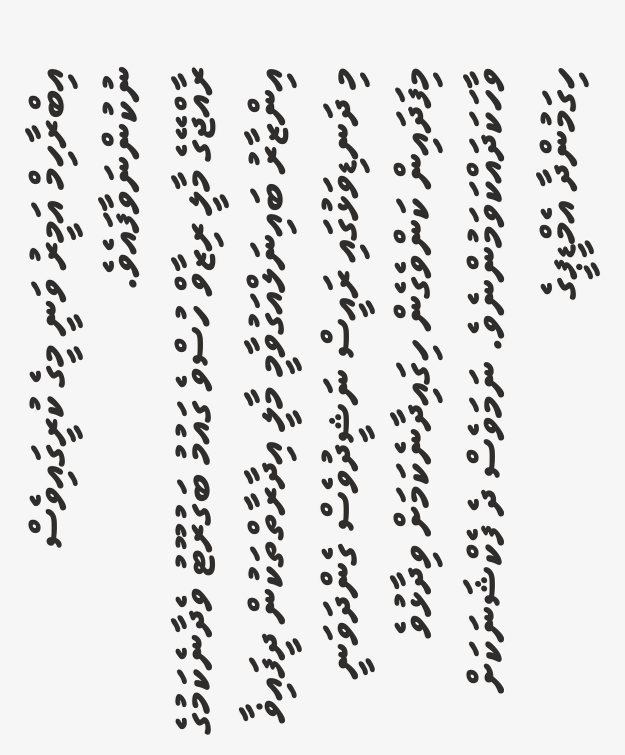އިބްރާހިމް އަމީރު ވަނީ މީގެ ކުރީގައިވެސް ނުކުންނަވާފައެވެ.
ރާއްޖޭގެ މާލީ ރިޒާވް ހުސްވެ ގައުމު ބަގުރޫޓު ވެދާނެކަމުގެ އިންޒާރު ބައިނަލްއަގުވާމީ މާލީ އިދާރާތްތަކުން ދީފައިޥާ މި ދަނޑިވަޅުގައި ރައީސް ނަޝީދުވެސް ގެންދަވަނީ މިފަދައިން ކަންވެގެން ހިގައިދާނެކަމަށް ވިދާޅުވެ ވާހަކަދައްކަވަމުންނެވެ. ނަމަވެސް ދެ ފެކްޝަނަކަށް ހިގަމުންދާ އެމްޑީޕީގެ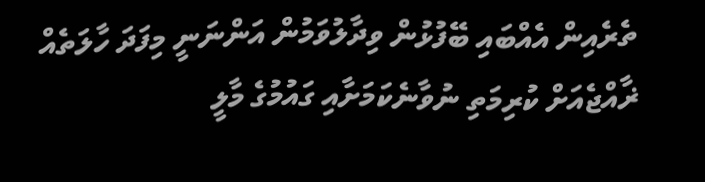ތެރެއިން އެއްބައި ބޭފުޅުން ވިދާލުވަމުން އަންނަނީ މިފަދަ ހާލަތެއް ޜާއްޖެއަށް ކުރިމަތި ނުވާނެކަމަށާއި ގައުމުގެ މާލީ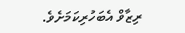ރިޒާވް އެބަހުރިކަމަށެވެ.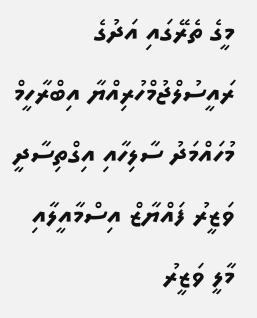މީގެ ތެރޭގައި އަދުގެ ރައީސުލްޖުމްހުރިއްޔާ އިބްރާހީމް މުހައްމަދު ސާލިހާއި އިގްތިސާދީ ވަޒީރު ފައްޔާޒް އިސްމާއީލާއި މާލީ ވަޒީރު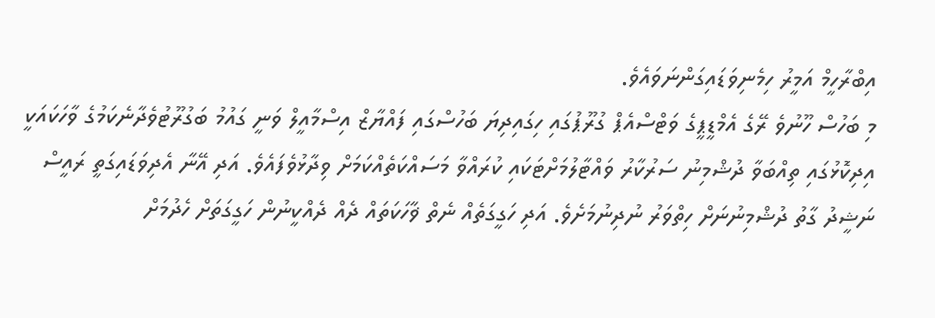އިބްރާހީމް އަމީރު ހިމެނިވަޑައިގަންނަވައެވެ.
މި ބަހުސް ހޫނުވެ ރޭގެ އެމްޑީޕީގެ ވަޓްސްއެޕް ގުރޫޕުގައި ހިގައިދިޔަ ބަހުސްގައި ފައްޔާޒް އިސްމާއީލް ވަނީ ގައުމު ބަގުރޫޓުވެދާނެކަމުގެ ވާހަކައަކީ އިދިކޮޅުގައި ތިއްބަވާ ދުޝްމިނު ސަރުކާރު ވައްޓާލުމަށްޓަކައި ކުރައްވާ މަސައްކަތެއްކަމަށް ވިދާޅުވެފައެވެ. އަދި އޭނާ އެދިވަޑައިގަތީ ރައީސް ނަޝީދު ގާތު ދުޝްމިނުނަށް ހިތްވަރު ނުދިނުމަށެވެ. އަދި ހަގީގަތެއް ނެތް ޥާހަކަތައް ދެއް ދެއްކީނުން ހަގީގަތަށް ހެދުމަށް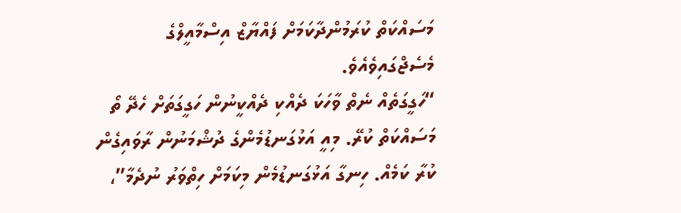މަސައްކަތް ކުރަމުންދާކަމަށް ފައްޔާޒް އިސްމާއީލްގެ މެސެޖްގައިވެއެވެ.
“ހަގީގަތެއް ނެތް ވާހަކަ ދެއްކި ދެއްކީނުން ހަގީގަތަށް ހެދޭ ތޯ މަސައްކަތް ކުރޭ. މިއީ އަޅުގަނޑުމެންގެ ދުޝްމަނުން ރާވައިގެން ކުރާ ކަމެއް. ހިނގާ އަޅުގަނޑުމެން މިކަމަށް ހިތްވަރު ނުދެމާ”،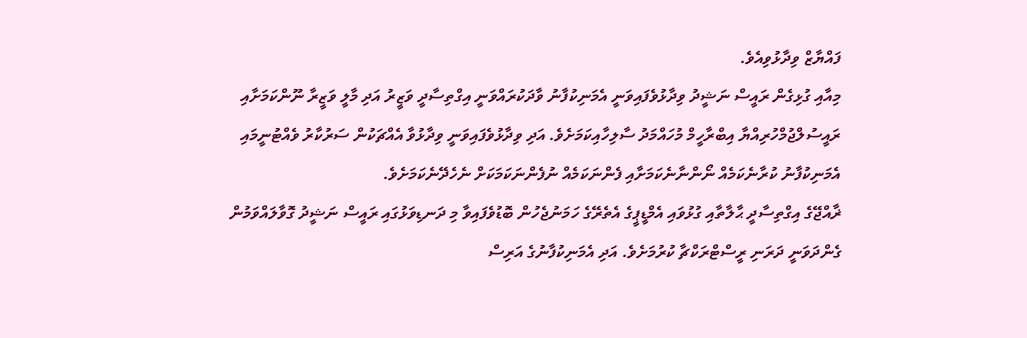ފައްޔާޒް ވިދާޅުވިއެވެ.
މިއާއި ގުޅިގެން ރައީސް ނަޝީދު ވިދާޅުވެފައިވަނީ އެމަނިކުފާނު ވާދަކުރައްވަނީ އިގްތިސާދީ ވަޒީރު އަދި މާލީ ވަޒީރާ ނޫންކަމަށާއި ރައީސުލްޖުމްހުރިއްޔާ އިބްރާހީމް މުހައްމަދު ސާލިހާއިކަމަށެވެ. އަދި ވިދާޅުވެފައިވަނީ ވިދާޅުވާ އެއްޗަކުން ސަރުކާރު ވެއްޓުނީމައި އެމަނިކުފާނު ކުރާނެކަމެއް ނޯންނާނެކަމަށާއި ފެންނަކަމެއް ނުފެންނަކަމަކަށް ނެހެދޭނެކަމަށެވެ.
ޜާއްޖޭގެ އިގްތިސާދީ ޙާލާތާއި ގުޅުވައި އެމްޑީޕީގެ އެތެރޭގެ ހަމަނުޖެހުން ބޮޑުވެފައިވާ މި ދަނޑިވަޅުގައި ރައީސް ނަޝީދު ގޮވާލައްވަމުން ގެންދަވަނީ ދަރަނި ރީސްޓްރަކްޗާ ކުރުމަށެވެ. އަދި އެމަނިކުފާނުގެ އަރިސް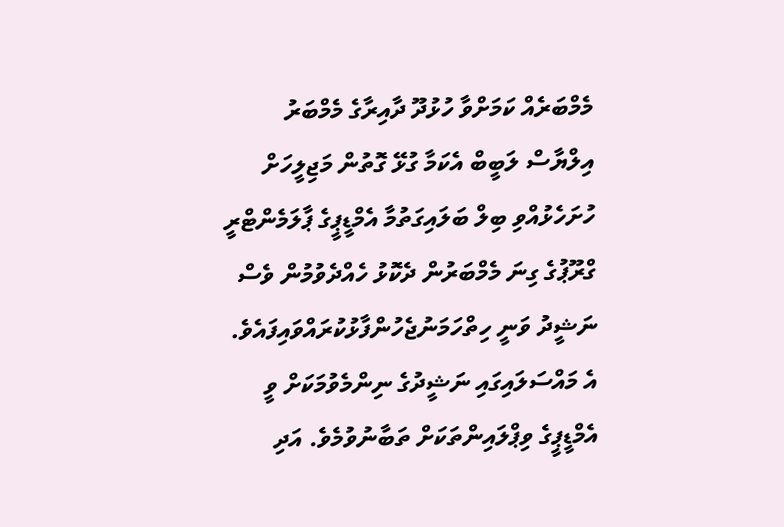މެމްބަރެއް ކަމަށްވާ ހުޅުދޫ ދާއިރާގެ މެމްބަރު އިލްޔާސް ލަބީބް އެކަމާ ގުޅޭ ގޮތުން މަޖިލީހަށް ހުށަހެޅުއްވި ބިލް ބަލައިގަތުމާ އެމްޑީޕީގެ ޕާލަމެންޓްރީ ގްރޫޕުގެ ގިނަ މެމްބަރުން ދެކޮޅު ހެއްދެވުމުން ވެސް ނަޝީދު ވަނީ ހިތްހަމަނުޖެހުންފާޅުކުރައްވައިފައެވެ.
އެ މައްސަލައިގައި ނަޝީދުގެ ނިންމެވުމަކަށް ވީ އެމްޑީޕީގެ ވިޕްލައިންތަކަށް ތަބާނުވުމެވެ. އަދި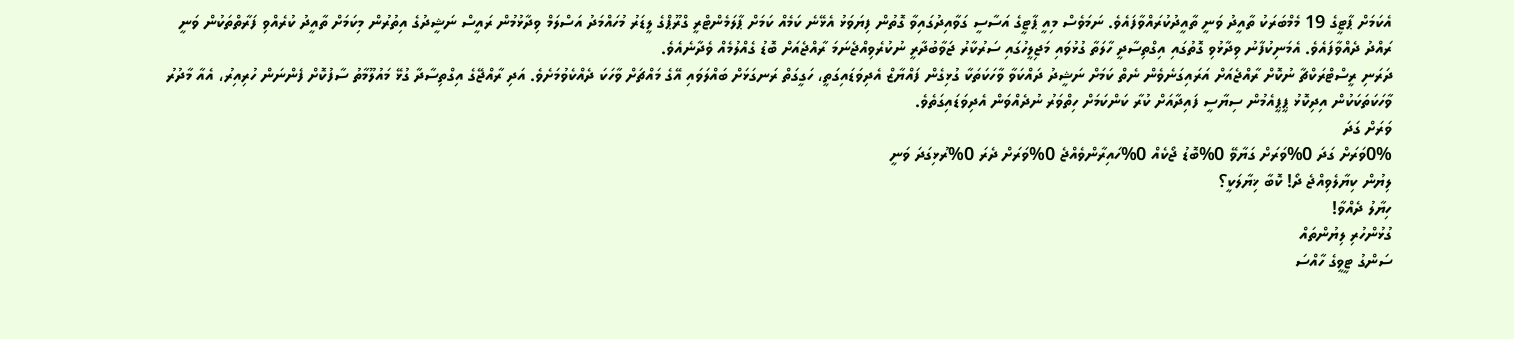އެކަމަށް ޕާޓީގެ 19 މެމްބަރަކު ތާއީދު ވަނީ ތާއީދުކުރައްވާފައެވެ. ނަމަވެސް މިއީ ޕާޓީގެ އަސާސީ ގަވާއިދުގައިވާ ގޮތުން ފިޔަވަޅު އެޅޭނެ ކަމެއް ކަމަށް ޕާލަމެންޓްރީ ގްރޫޕްގެ ލީޑަރު މުހައްމަދު އަސްލަމް ވިދާޅުމުން ރައީސް ނަޝީދުގެ އިތުރުން މިކަމަށް ތާއީދު ކުރެއްވި ފަރާތްތަކުން ވަނީ ރައްދު ދެއްވާފައެވެ. އެމަނިކުފާނު ވިދާޅުވި ގޮތުގައި އިގްތިސާދީ ހާލަތާ ގުޅުވައި މަޖިލީހުގައި ސަރުކާރު ޖަވާބުދާރީ ނުކުރެވިއްޖެނަމަ ރާއްޖެއަށް ބޮޑު ގެއްލުމެއް ވެދާނެއެވެ.
ދަރަނި ރީސްޓްރަކްޗާ ނުކޮށް ރާއްޖެއަށް އަރައިގަނެވެން ނެތް ކަމަށް ނަޝީދު ދައްކަވާ ވާހަކަތަކާ ގުޅިގެން ފައްޔާޒް އެދިވަޑައިގަތީ، ހަގީގަތް ރަނގަޅަށް ބައްލަވައި އޭގެ މައްޗަށް ވާހަކަ ދެއްކެވުމަށެވެ. އަދި ރާއްޖޭގެ އިގްތިސާދާ ގުޅޭ މައުލޫމާތު ސާފުކޮށް ފެންނަން ހުރިއިރު، އެއާ މާދުރު ވާހަކަތަކަކުން އިދިކޮޅު ޕީޕީއެމުން ސިޔާސީ ފައިދާއަށް ކުރާ ކަންކަމަށް ހިތްވަރު ނުދެއްވަން އެދިވަޑައިގަތެވެ.
ވަރަށް ގަދަ
0%ވަރަށް ގަދަ 0%ވަރަށް ގަޔާވޭ 0%ބޮޑު ޖޯކެއް 0%ހައިރާންވެއްޖެ 0%ވަރަށް ދެރަ 0%ރުޅިގަދަ ވަނީ
ލިޔުން ކިޔާލެވިއްޖެ ދޯ! ކޮބާ ޚިޔާލަކީ؟
ހިޔާލު ދެއްވާ!
ގުޅުންހުރި ލިޔުންތައް
ސަންގު ޓީވީގެ ހާއްސަ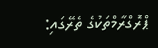ޕްރޮގްރާމްތަކުގެ ތެރޭގައި: